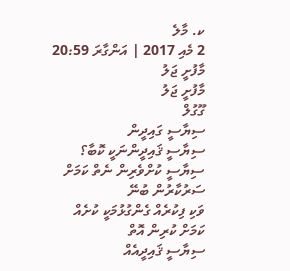ކ. މާލެ
2 މެއި 2017 | އަންގާރަ 20:59
މާފުށީ ޖަލު
މާފުށީ ޖަލު
ގޫގުލް
ސިޔާސީ ގައިދީން
ސިޔާސީ ޤައިދީންނަކީ ކޮބާ؟
ސިޔާސީ ކުށްވެރިން ނެތް ކަމަށް ސަރުކާރުން ބުނޭ
ވަކި ފިކުރެއް ގެންގުޅުމަކީ ކުށެއް ކަމަށް ކުރިން އޮތް
ސިޔާސީ ޤައިދީއެއް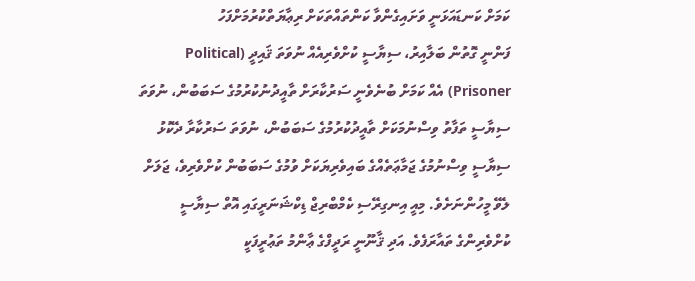ކަމަށް ކަނޑައަޅަނީ ވަށައިގެންވާ ކަންތައްތަކަށް ރިޢާޔަތްކުރުމަށްފަހު
ފަންނީ ގޮތުން ބަލާއިރު، ސިޔާސީ ކުށްވެރިއެއް ނުވަތަ ޤައިދީ (Political Prisoner) އެއް ކަމަށް ބުނެވެނީ ސަރުކާރަށް ތާއީދުނުކުރުމުގެ ސަބަބުން، ނުވަތަ ސިޔާސީ ތަފާތު ވިސްނުމަކަށް ތާއީދުކުރުމުގެ ސަބަބުން، ނުވަތަ ސަރުކާރާ ދެކޮޅު ސިޔާސީ ވިސްނުމުގެ ޖަމާޢަތެއްގެ ބައިވެރިޔަކަށް ވުމުގެ ސަބަބުން ކުށްވެރިވެ، ޖަލަށް ލެވޭ މީހުންނަށެވެ. މިއީ އިނގިރޭސި ކެމްބްރިޖް ޑިކްޝަނަރީގައި އޮތް ސިޔާސީ ކުށްވެރިންގެ ތައާރަފެވެ. އަދި ޤާނޫނީ ރަދީފްގެ ޢާންމު ތަޢުރީފަކީ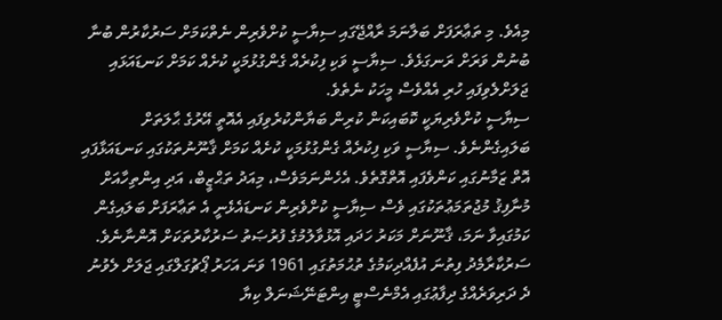މިއެވެ. މި ތަޢާރަފަށް ބަލާނަމަ ރާއްޖޭގައި ސިޔާސީ ކުށްވެރިން ނެތްކަމަށް ސަރުކާރުން ބުނާ ބުނުން ވަރަށް ރަނގަޅެވެ. ސިޔާސީ ވަކި ފިކުރެއް ގެންގުޅުމަކީ ކުށެއް ކަމަށް ކަނޑައަޅައި ޖަލަށްލެވިފައި ހުރި އެއްވެސް މީހަކު ނެތެވެ.
ސިޔާސީ ކުށްވެރިޔަކީ ކޮބައިކަން ކުރިން ބަޔާންކުރެވިފައި އެއޮތީ އޭރުގެ ޙާލަތަށް ބަލައިގެންނެވެ. ސިޔާސީ ވަކި ފިކުރެއް ގެންގުޅުމަކީ ކުށެއް ކަމަށް ޤާނޫނުތަކުގައި ކަނޑައަޅާފައި އޮތް ޒަމާނުގައި ކަންވެފައި އޮތްގޮތެވެ. އެހެންނަމަވެސް، މިއަދު ތަޙްޒީބް، އަދި އިންތިހާއަށް މުނާފިޤު މުޖުތަމަޢުތަކުގައި ވެސް ސިޔާސީ ކުށްވެރިން ކަނޑައެޅެނީ އެ ތަޢާރަފަށް ބަލައިގެން ކަމުގައިވާ ނަމަ، ޤާނޫނަށް މަކަރު ހަދައި އޮޅުވާލުމުގެ ފުރުޞަތު ސަރުކާރުތަކަށް އޮންނާނެވެ.
ސަރުކާރާމެދު ފިތުނަ އުފެއްދިކަމުގެ ތުޙުމަތުގައި 1961 ވަނަ އަހަރު ޕޯޗުގަލްގައި ޖަލަށް ލެވުނު ދެ ދަރިވަރެއްގެ ދިފާޢުގައި އެމްނެސްޓީ އިންޓަނޭޝަނަލް ކިޔާ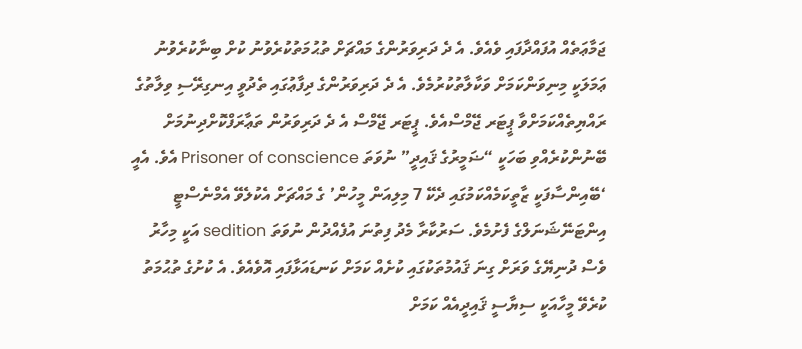ޖަމާޢަތެއް އުފައްދާފައި ވެއެވެ. އެ ދެ ދަރިވަރުންގެ މައްޗަށް ތުޙުމަތުކުރެވުނު ކުށް ބިނާކުރެވުނު ޢަމަލަކީ މިނިވަންކަމަށް ވަކާލާތުކުރުމެވެ. އެ ދެ ދަރިވަރުންގެ ދިފާޢުގައި ތެދުވީ އިނގިރޭސި ވިލާތުގެ ރައްޔިތެއްކަމަށްވާ ޕީޓަރ ޖޭމްސްއެވެ. ޕީޓަރ ޖޭމްސް އެ ދެ ދަރިވަރުން ތަޢާރަފްކޮށްދިނުމަށް ބޭނުންކުރެއްވި ބަހަކީ “ޟަމީރުގެ ޤައިދީ” ނުވަތަ Prisoner of conscience އެވެ. އެއީ ‘ބޭއިންސާފަކީ ޒާތީކަމެއްކަމުގައި ދެކޭ 7 މިލިއަން މީހުން’ ގެ މައްޗަށް އެކުލެވޭ އެމްނެސްޓީ އިންޓަނޭޝަނަލްގެ ފެށުމެވެ. ސަރުކާރާ މެދު ފިތުނަ އުފެއްދުން ނުވަތަ sedition އަކީ މިހާރު ވެސް ދުނިޔޭގެ ވަރަށް ގިނަ ޤައުމުތަކުގައި ކުށެއް ކަމަށް ކަނޑައަޅާފައި އޮވެއެވެ. އެ ކުށުގެ ތުޙުމަތު ކުރެވޭ މީހާއަކީ ސިޔާސީ ޤައިދީއެއް ކަމަށް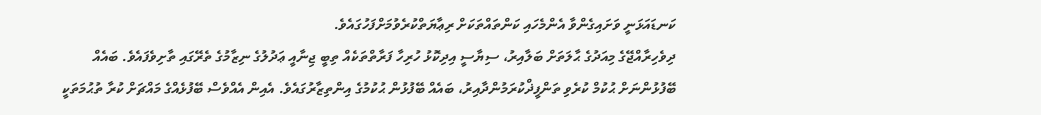ކަނޑައަޅަނީ ވަށައިގެންވާ އެންމެހައި ކަންތައްތަކަށް ރިޢާޔަތްކުރެވުމަށްފަހުގައެވެ.
ދިވެހިރާއްޖޭގެ މިއަދުގެ ޙާލަތަށް ބަލާއިރު، ސިޔާސީ އިދިކޮޅު ހުރިހާ ފަރާތްތަކެއް ތިބީ ޖިނާއީ ޢަދުލުގެ ނިޒާމުގެ ތެރޭގައި ތާށިވެފައެވެ. ބައެއް ބޭފުޅުންނަށް ޙުކުމް ކުރެވި ތަންފީޛްކުރަމުންދާއިރު، ބައެއް ބޭފުޅުން ޙުކުމުގެ އިންތިޒާރުގައެވެ. އެއިން އެއްވެސް ބޭފުޅެއްގެ މައްޗަށް ކުރާ ތުޙުމަތަކީ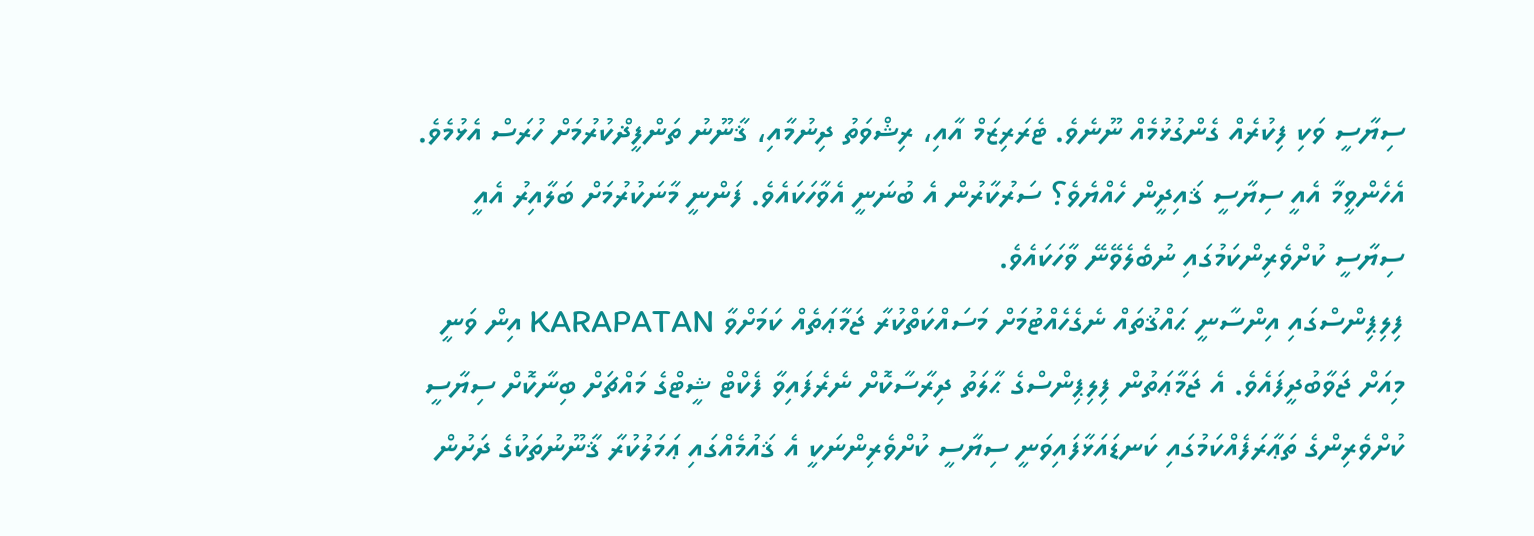ސިޔާސީ ވަކި ފިކުރެއް ގެންގުޅުމެއް ނޫނެވެ. ޓެރަރިޒަމް އާއި، ރިޝްވަތު ދިނުމާއި، ޤާނޫނު ތަންފީޛްކުރުމަށް ހުރަސް އެޅުމެވެ. އެހެންވީމާ އެއީ ސިޔާސީ ޤައިދީން ހެއްޔެވެ؟ ސަރުކާރުން އެ ބުނަނީ އެވާހަކައެވެ. ފަންނީ މާނަކުރުމަށް ބަލާއިރު އެއީ ސިޔާސީ ކުށްވެރިންކަމުގައި ނުބެލެވޭނޭ ވާހަކައެވެ.
ފިލިޕިންސްގައި އިންސާނީ ޙައްޤުތައް ނެގެހެއްޓުމަށް މަސައްކަތްކުރާ ޖަމާޢަތެއް ކަމަށްވާ KARAPATAN އިން ވަނީ މިއަށް ޖަވާބުދީފައެވެ. އެ ޖަމާޢަތުން ފިލިޕިންސްގެ ޙާލަތު ދިރާސާކޮށް ނެރެފައިވާ ފެކްޓް ޝީޓްގެ މައްޗަށް ބިނާކޮށް ސިޔާސީ ކުށްވެރިންގެ ތަޢާރަފެއްކަމުގައި ކަނޑައަޅާފައިވަނީ ސިޔާސީ ކުށްވެރިންނަކީ އެ ޤައުމެއްގައި ޢަމަލުކުރާ ޤާނޫނުތަކުގެ ދަށުން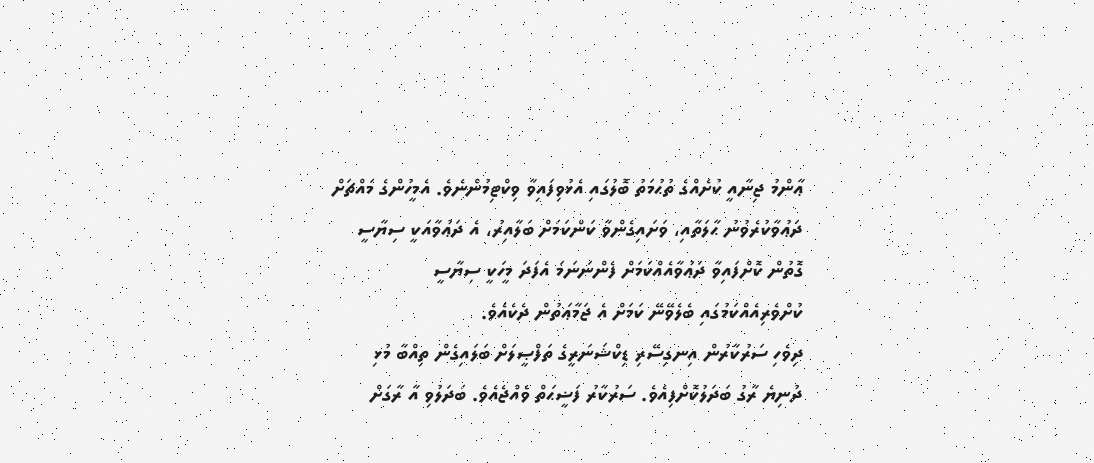ޢާންމު ޖިނާއީ ކުށެއްގެ ތުޙުމަތު ބޮލުގައި އެޅުވިފައިވާ ވިކްޓިމުންނެވެ. އެމީހުންގެ މައްޗަށް ދަޢުވާކުރެވުނު ޙާލަތާއި، ވަށައިގެންވާ ކަންކަމަށް ބަލާއިރު، އެ ދަޢުވާއަކީ ސިޔާސީ ގޮތުން ކޮށްފައިވާ ދަޢުވާއެއްކަމަށް ފެންނަނަމަ އެފަދަ މީހަކީ ސިޔާސީ ކުށްވެރިއެއްކަމުގައި ބެލެވޭނޭ ކަމަށް އެ ޖަމާޢަތުން ދެކެއެވެ.
ދިވެހި ސަރުކާރުން އިނގިސޭރި ޑިކްޝަނަރީގެ ތަފްޞީލަށް ބަލައިގެން ތިއްބާ މުޅި ދުނިޔެ ރާގު ބަދަލުކޮށްފިއެވެ. ސަރުކާރު ފަޟީޙަތް ވެއްޖެއެވެ. ބަދަލުވި އާ ރާގަށް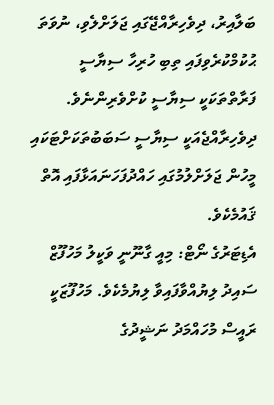ބަލާއިރު، ދިވެހިރާއްޖޭގައި ޖަލަށްލެވި، ނުވަތަ ޙުކުމްކުރެވިފައި ތިބި ހުރިހާ ސިޔާސީ ފަރާތްތަކަކީ ސިޔާސީ ކުށްވެރިންނެވެ. ދިވެހިރާއްޖެއަކީ ސިޔާސީ ސަބަބުތަކަށްޓަކައި މީހުން ޖަލަށްލުމުގައި ހައްދުފަހަނައަޅާފައި އޮތް ޤައުމެކެވެ.
އެޑިޓަރުގެ ނޯޓް: މިއީ ގާނޫނީ ވަކީލު މަހުފޫޒް ސައިދު ލިޔުއްވާފައިވާ ލިޔުމެކެވެ. މަހުފޫޒަކީ ރައީސް މުހައްމަދު ނަޝީދުގެ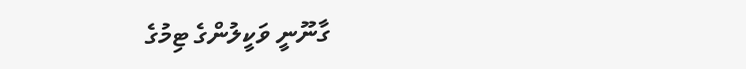ގާނޫނީ ވަކީލުންގެ ޓިމުގެ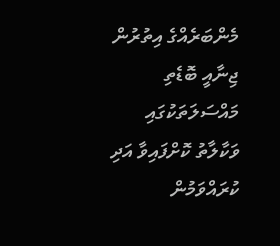މެންބަރެއްގެ އިތުރުން ޖިނާއީ ބޮޑެތި މައްސަލަތަކުގައި ވަކާލާތު ކޮށްފައިވާ އަދި ކުރައްވަމުން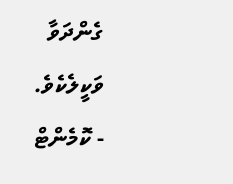ގެންދަވާ ވަކީލެކެވެ.
- ކޮމެންޓް